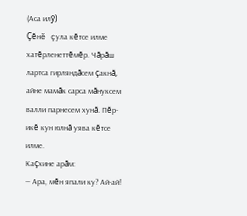(Аса илỹ)
Çĕнĕ çула кĕтсе илме хатĕрленеттĕмĕр. Чăрăш лартса гирляндăсем çакнă, айне мамăк сарса мăнуксем валли парнесем хунă. Пĕр-икĕ кун юлнă уява кĕтсе илме.
Каçхине арăм:
— Ара, мĕн япали ку? Ай-ай!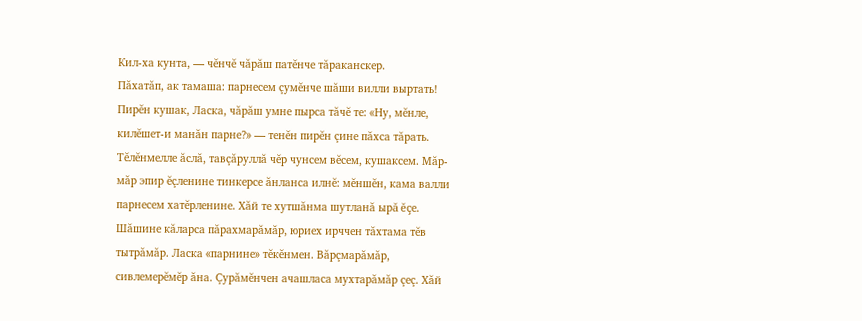Кил-ха кунта, — чĕнчĕ чăрăш патĕнче тăраканскер.
Пăхатăп, ак тамаша: парнесем çумĕнче шăши вилли выртать! Пирĕн кушак, Ласка, чăрăш умне пырса тăчĕ те: «Ну, мĕнле, килĕшет-и манăн парне?» — тенĕн пирĕн çине пăхса тăрать.
Тĕлĕнмелле ăслă, тавçăруллă чĕр чунсем вĕсем, кушаксем. Мăр-мăр эпир ĕçленине тинкерсе ăнланса илнĕ: мĕншĕн, кама валли парнесем хатĕрленине. Хăй те хутшăнма шутланă ырă ĕçе.
Шăшине кăларса пăрахмарăмăр, юриех ирччен тăхтама тĕв тытрăмăр. Ласка «парнине» тĕкĕнмен. Вăрçмарăмăр, сивлемерĕмĕр ăна. Çурăмĕнчен ачашласа мухтарăмăр çеç. Хăй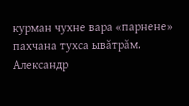курман чухне вара «парнене» пахчана тухса ывăтрăм.
Александр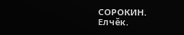СОРОКИН.
Елчĕк.